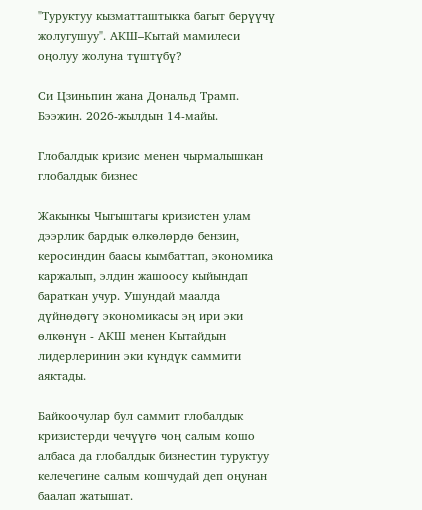"Туруктуу кызматташтыкка багыт берүүчү жолугушуу". АКШ–Кытай мамилеси оңолуу жолуна түштүбү?

Си Цзиньпин жана Дональд Трамп. Бээжин. 2026-жылдын 14-майы.

Глобалдык кризис менен чырмалышкан глобалдык бизнес

Жакынкы Чыгыштагы кризистен улам дээрлик бардык өлкөлөрдө бензин, керосиндин баасы кымбаттап, экономика каржалып, элдин жашоосу кыйындап бараткан учур. Ушундай маалда дүйнөдөгү экономикасы эң ири эки өлкөнүн - АКШ менен Кытайдын лидерлеринин эки күндүк саммити аяктады.

Байкоочулар бул саммит глобалдык кризистерди чечүүгө чоң салым кошо албаса да глобалдык бизнестин туруктуу келечегине салым кошчудай деп оңунан баалап жатышат.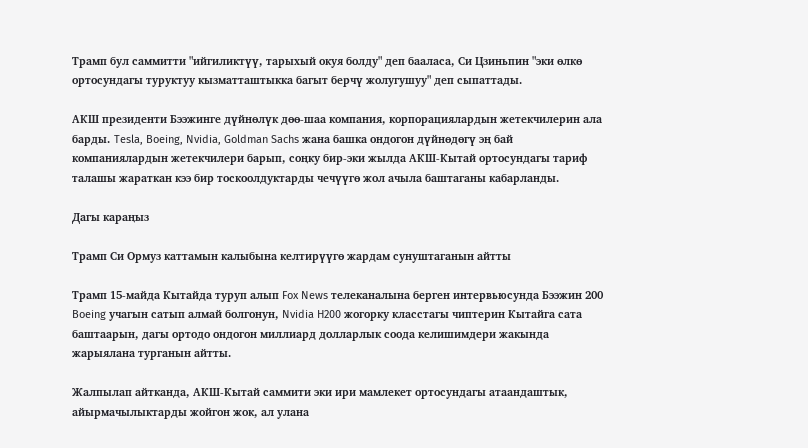Трамп бул саммитти "ийгиликтүү, тарыхый окуя болду" деп бааласа, Си Цзиньпин "эки өлкө ортосундагы туруктуу кызматташтыкка багыт берчү жолугушуу" деп сыпаттады.

АКШ президенти Бээжинге дүйнөлүк дөө-шаа компания, корпорациялардын жетекчилерин ала барды. Tesla, Boeing, Nvidia, Goldman Sachs жана башка ондогон дүйнөдөгү эң бай компаниялардын жетекчилери барып, соңку бир-эки жылда АКШ-Кытай ортосундагы тариф талашы жараткан кээ бир тоскоолдуктарды чечүүгө жол ачыла баштаганы кабарланды.

Дагы караңыз

Трамп Си Ормуз каттамын калыбына келтирүүгө жардам сунуштаганын айтты

Трамп 15-майда Кытайда туруп алып Fox News телеканалына берген интервьюсунда Бээжин 200 Boeing учагын сатып алмай болгонун, Nvidia H200 жогорку класстагы чиптерин Кытайга сата баштаарын, дагы ортодо ондогон миллиард долларлык соода келишимдери жакында жарыялана турганын айтты.

Жалпылап айтканда, АКШ-Кытай саммити эки ири мамлекет ортосундагы атаандаштык, айырмачылыктарды жойгон жок, ал улана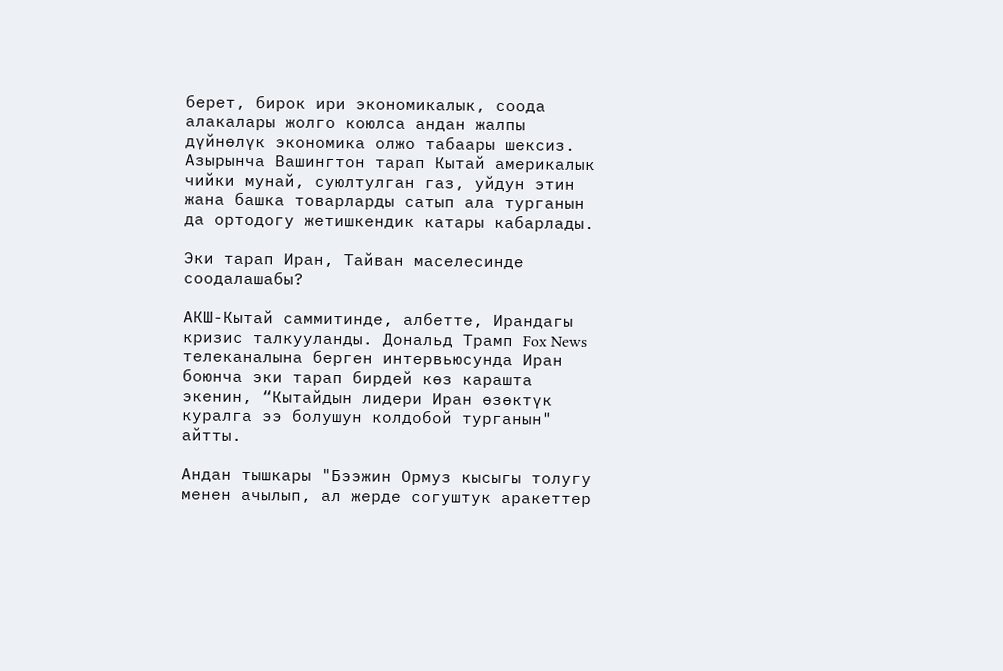берет, бирок ири экономикалык, соода алакалары жолго коюлса андан жалпы дүйнөлүк экономика олжо табаары шексиз. Азырынча Вашингтон тарап Кытай америкалык чийки мунай, суюлтулган газ, уйдун этин жана башка товарларды сатып ала турганын да ортодогу жетишкендик катары кабарлады.

Эки тарап Иран, Тайван маселесинде соодалашабы?

АКШ-Кытай саммитинде, албетте, Ирандагы кризис талкууланды. Дональд Трамп Fox News телеканалына берген интервьюсунда Иран боюнча эки тарап бирдей көз карашта экенин, “Кытайдын лидери Иран өзөктүк куралга ээ болушун колдобой турганын" айтты.

Андан тышкары "Бээжин Ормуз кысыгы толугу менен ачылып, ал жерде согуштук аракеттер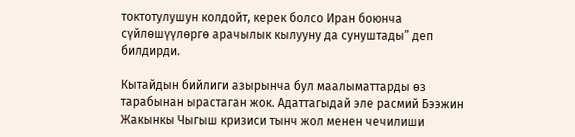токтотулушун колдойт, керек болсо Иран боюнча сүйлөшүүлөргө арачылык кылууну да сунуштады” деп билдирди.

Кытайдын бийлиги азырынча бул маалыматтарды өз тарабынан ырастаган жок. Адаттагыдай эле расмий Бээжин Жакынкы Чыгыш кризиси тынч жол менен чечилиши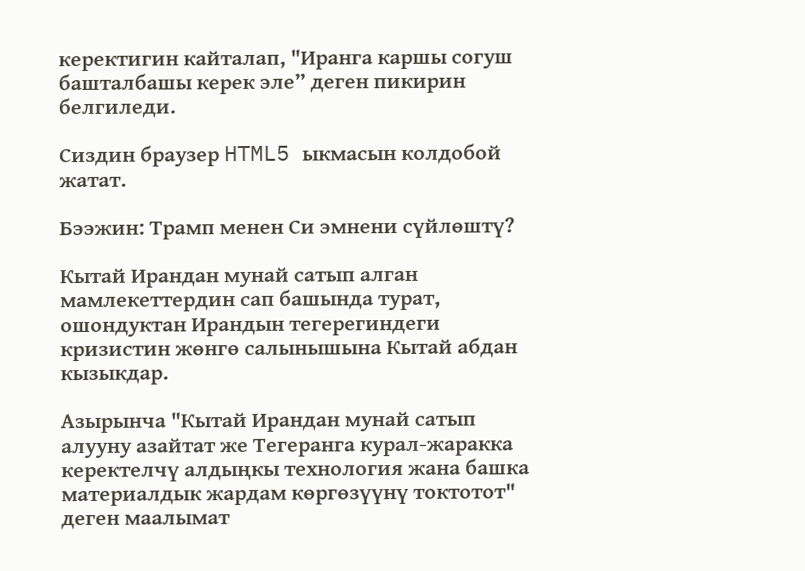керектигин кайталап, "Иранга каршы согуш башталбашы керек эле” деген пикирин белгиледи.

Сиздин браузер HTML5 ыкмасын колдобой жатат.

Бээжин: Трамп менен Си эмнени сүйлөштү?

Кытай Ирандан мунай сатып алган мамлекеттердин сап башында турат, ошондуктан Ирандын тегерегиндеги кризистин жөнгө салынышына Кытай абдан кызыкдар.

Азырынча "Кытай Ирандан мунай сатып алууну азайтат же Тегеранга курал-жаракка керектелчү алдыңкы технология жана башка материалдык жардам көргөзүүнү токтотот" деген маалымат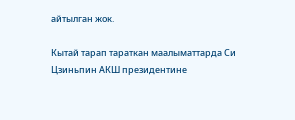айтылган жок.

Кытай тарап тараткан маалыматтарда Си Цзиньпин АКШ президентине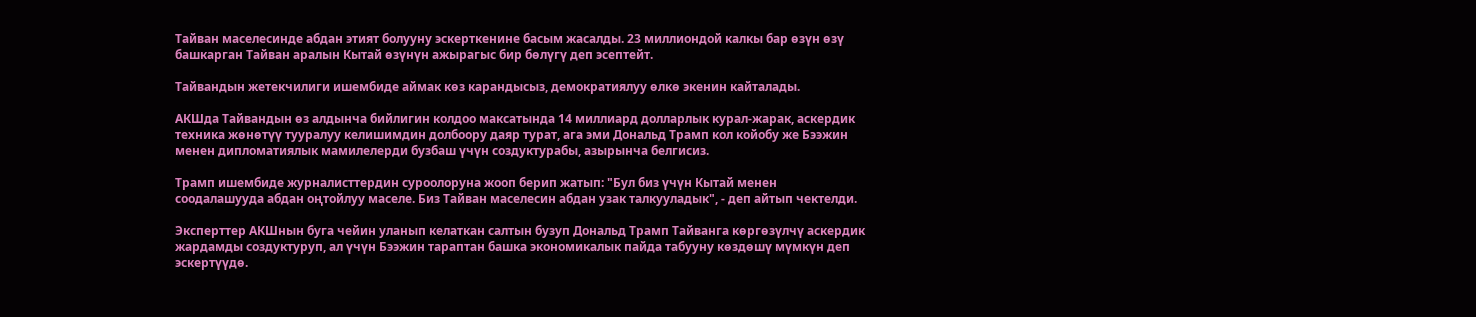Тайван маселесинде абдан этият болууну эскерткенине басым жасалды. 23 миллиондой калкы бар өзүн өзү башкарган Тайван аралын Кытай өзүнүн ажырагыс бир бөлүгү деп эсептейт.

Тайвандын жетекчилиги ишембиде аймак көз карандысыз, демократиялуу өлкө экенин кайталады.

АКШда Тайвандын өз алдынча бийлигин колдоо максатында 14 миллиард долларлык курал-жарак, аскердик техника жөнөтүү тууралуу келишимдин долбоору даяр турат, ага эми Дональд Трамп кол койобу же Бээжин менен дипломатиялык мамилелерди бузбаш үчүн создуктурабы, азырынча белгисиз.

Трамп ишембиде журналисттердин суроолоруна жооп берип жатып: "Бул биз үчүн Кытай менен соодалашууда абдан оңтойлуу маселе. Биз Тайван маселесин абдан узак талкууладык", - деп айтып чектелди.

Эксперттер АКШнын буга чейин уланып келаткан салтын бузуп Дональд Трамп Тайванга көргөзүлчү аскердик жардамды создуктуруп, ал үчүн Бээжин тараптан башка экономикалык пайда табууну көздөшү мүмкүн деп эскертүүдө.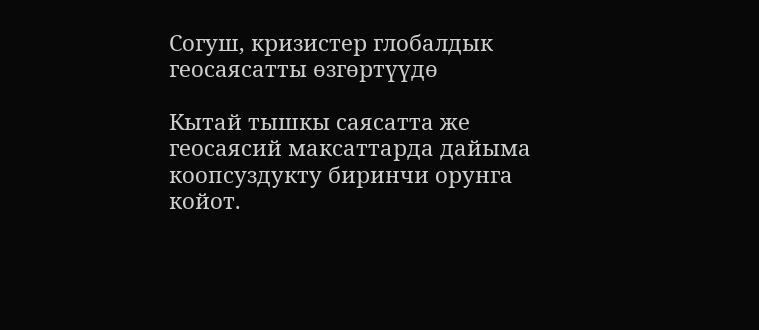Согуш, кризистер глобалдык геосаясатты өзгөртүүдө

Кытай тышкы саясатта же геосаясий максаттарда дайыма коопсуздукту биринчи орунга койот.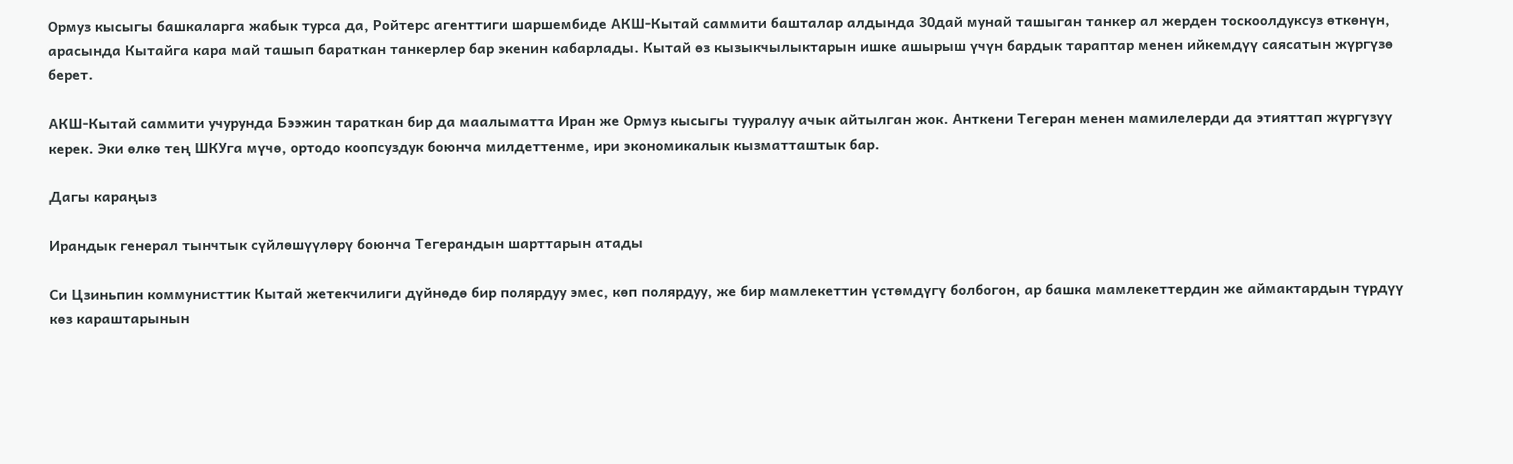Ормуз кысыгы башкаларга жабык турса да, Ройтерс агенттиги шаршембиде АКШ-Кытай саммити башталар алдында 30дай мунай ташыган танкер ал жерден тоскоолдуксуз өткөнүн, арасында Кытайга кара май ташып бараткан танкерлер бар экенин кабарлады. Кытай өз кызыкчылыктарын ишке ашырыш үчүн бардык тараптар менен ийкемдүү саясатын жүргүзө берет.

АКШ-Кытай саммити учурунда Бээжин тараткан бир да маалыматта Иран же Ормуз кысыгы тууралуу ачык айтылган жок. Анткени Тегеран менен мамилелерди да этияттап жүргүзүү керек. Эки өлкө тең ШКУга мүчө, ортодо коопсуздук боюнча милдеттенме, ири экономикалык кызматташтык бар.

Дагы караңыз

Ирандык генерал тынчтык сүйлөшүүлөрү боюнча Тегерандын шарттарын атады

Си Цзиньпин коммунисттик Кытай жетекчилиги дүйнөдө бир полярдуу эмес, көп полярдуу, же бир мамлекеттин үстөмдүгү болбогон, ар башка мамлекеттердин же аймактардын түрдүү көз караштарынын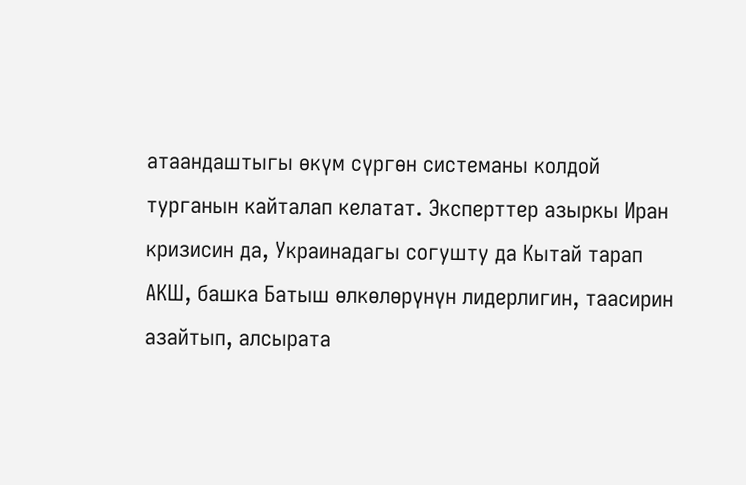атаандаштыгы өкүм сүргөн системаны колдой турганын кайталап келатат. Эксперттер азыркы Иран кризисин да, Украинадагы согушту да Кытай тарап АКШ, башка Батыш өлкөлөрүнүн лидерлигин, таасирин азайтып, алсырата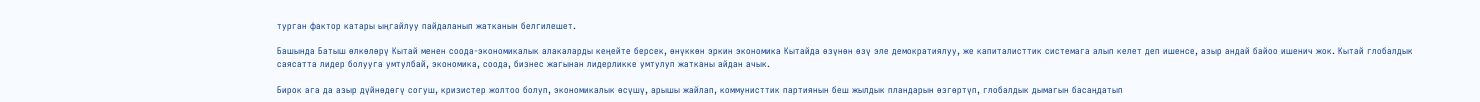турган фактор катары ыңгайлуу пайдаланып жатканын белгилешет.

Башында Батыш өлкөлөрү Кытай менен соода-экономикалык алакаларды кеңейте берсек, өнүккөн эркин экономика Кытайда өзүнөн өзү эле демократиялуу, же капиталисттик системага алып келет деп ишенсе, азыр андай байоо ишенич жок. Кытай глобалдык саясатта лидер болууга умтулбай, экономика, соода, бизнес жагынан лидерликке умтулуп жатканы айдан ачык.

Бирок ага да азыр дүйнөдөгү согуш, кризистер жолтоо болуп, экономикалык өсүшү, арышы жайлап, коммунисттик партиянын беш жылдык пландарын өзгөртүп, глобалдык дымагын басаңдатып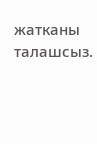жатканы талашсыз.